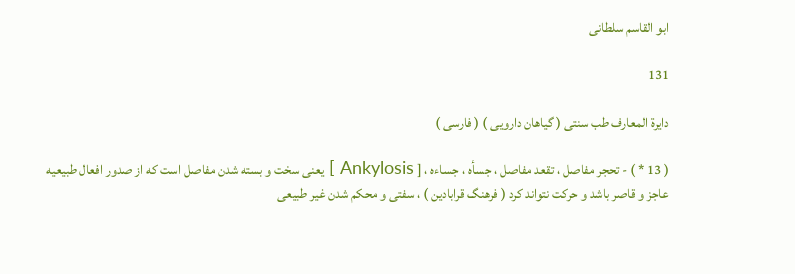ابو القاسم سلطانى

131

دايرة المعارف طب سنتى ( گياهان دارويى ) ( فارسى )

( 13 * ) - تحجر مفاصل ، تقعد مفاصل ، جسأه ، جساءه ، [ Ankylosis ] يعنى سخت و بسته شدن مفاصل است كه از صدور افعال طبيعيه عاجز و قاصر باشد و حركت نتواند كرد ( فرهنگ قرابادين ) ، سفتى و محكم شدن غير طبيعى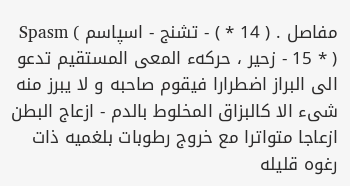مفاصل . ( 14 * ) - تشنج - اسپاسم Spasm ( 15 * ) - زحير ، حركهء المعى المستقيم تدعو الى البراز اضطرارا فيقوم صاحبه و لا يبرز منه شىء الا كالبزاق المخلوط بالدم - ازعاج البطن ازعاجا متواترا مع خروج رطوبات بلغميه ذات رغوه قليله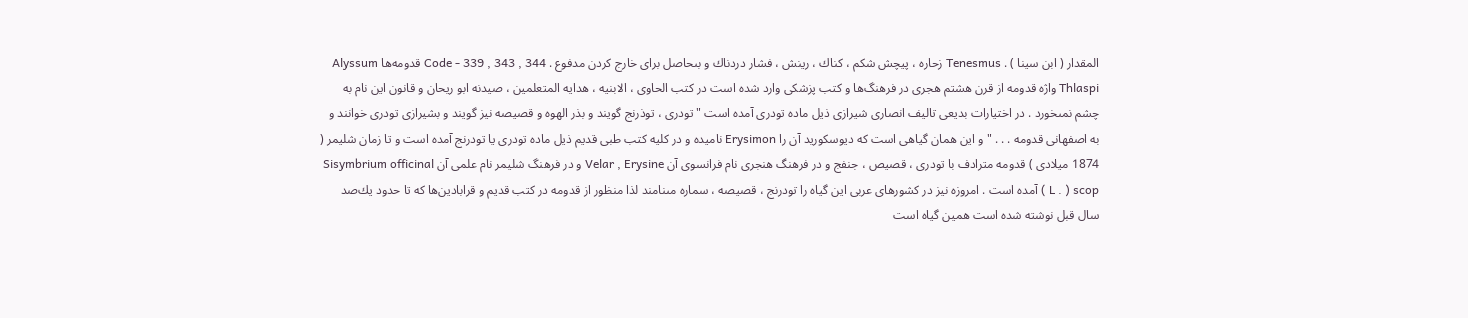المقدار ( ابن سينا ) . Tenesmus زحاره ، پيچش شكم ، كناك ، رينش ، فشار دردناك و بىحاصل براى خارج كردن مدفوع . Code - 339 , 343 , 344 قدومه‌ها Alyssum Thlaspi واژه قدومه از قرن هشتم هجرى در فرهنگ‌ها و كتب پزشكى وارد شده است در كتب الحاوى ، الابنيه ، هدايه المتعلمين ، صيدنه ابو ريحان و قانون اين نام به چشم نمىخورد . در اختيارات بديعى تاليف انصارى شيرازى ذيل ماده تودرى آمده است " تودرى ، توذرنج گويند و بذر الهوه و قصيصه نيز گويند و بشيرازى تودرى خوانند و به اصفهانى قدومه . . . " و اين همان گياهى است كه ديوسكوريد آن را Erysimon ناميده و در كليه كتب طبى قديم ذيل ماده تودرى يا تودرنج آمده است و تا زمان شليمر ( 1874 ميلادى ) قدومه مترادف با تودرى ، قصيص ، جنفج و در فرهنگ هنجرى نام فرانسوى آن Velar , Erysine و در فرهنگ شليمر نام علمى آن Sisymbrium officinal ( L . ) scop آمده است . امروزه نيز در كشورهاى عربى اين گياه را تودرنج ، قصيصه ، سماره مىنامند لذا منظور از قدومه در كتب قديم و قرابادين‌ها كه تا حدود يك‌صد سال قبل نوشته شده است همين گياه است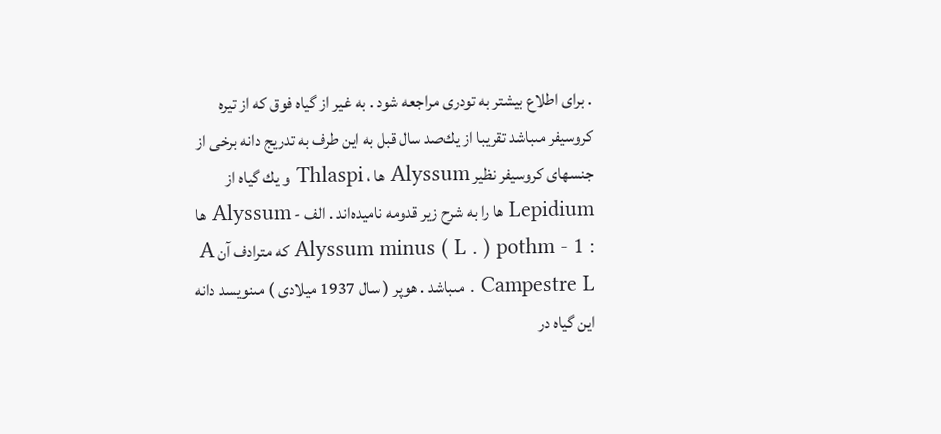. براى اطلاع بيشتر به تودرى مراجعه شود . به غير از گياه فوق كه از تيره كروسيفر مىباشد تقريبا از يك‌صد سال قبل به اين طرف به تدريج دانه برخى از جنسهاى كروسيفر نظير Alyssum ها ، Thlaspi و يك گياه از Lepidium ها را به شرح زير قدومه ناميده‌اند . الف - Alyssum ها : 1 - Alyssum minus ( L . ) pothm كه مترادف آن A . Campestre L مىباشد . هوپر ( سال 1937 ميلادى ) مىنويسد دانه اين گياه در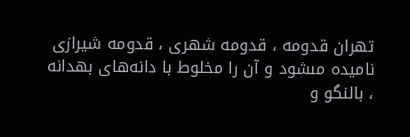تهران قدومه ، قدومه شهرى ، قدومه شيرازى ناميده مىشود و آن را مخلوط با دانه‌هاى بهدانه ، بالنگو و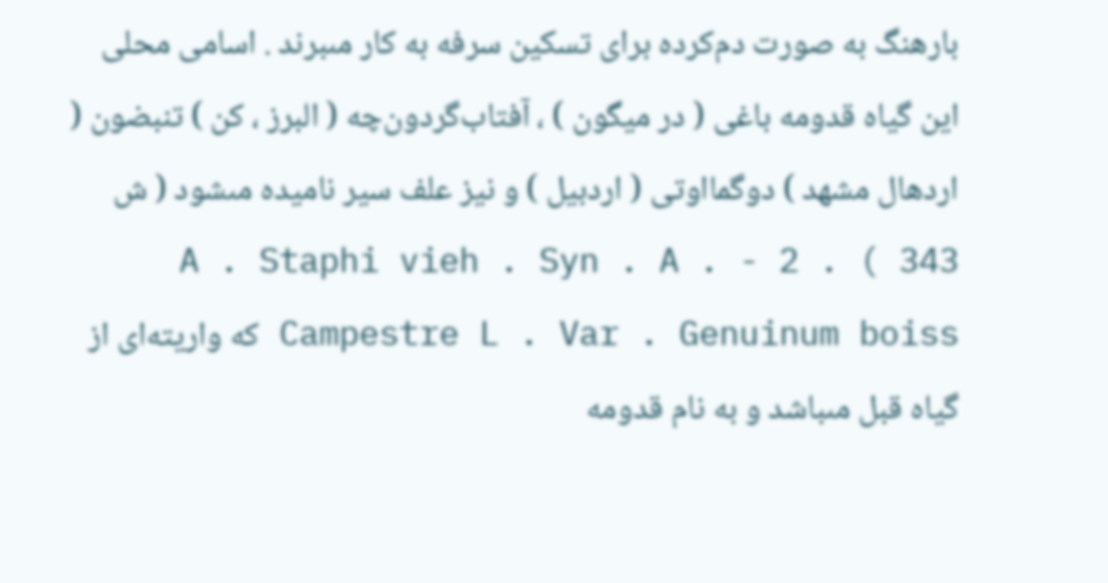بارهنگ به صورت دم‌كرده براى تسكين سرفه به كار مىبرند . اسامى محلى اين گياه قدومه باغى ( در ميگون ) ، آفتاب‌گردون‌چه ( البرز ، كن ) تنبضون ( اردهال مشهد ) دوگمااوتى ( اردبيل ) و نيز علف سير ناميده مىشود ( ش 343 ) . 2 - A . Staphi vieh . Syn . A . Campestre L . Var . Genuinum boiss كه واريته‌اى از گياه قبل مىباشد و به نام قدومه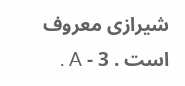شيرازى معروف است . 3 - A .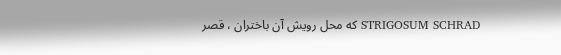STRIGOSUM SCHRAD كه محل رويش آن باختران ، قصر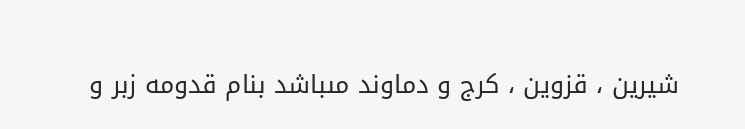شيرين ، قزوين ، كرج و دماوند مىباشد بنام قدومه زبر و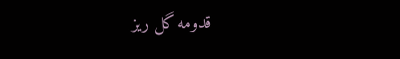قدومه گل ريز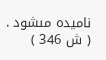ناميده مىشود . ( ش 346 )